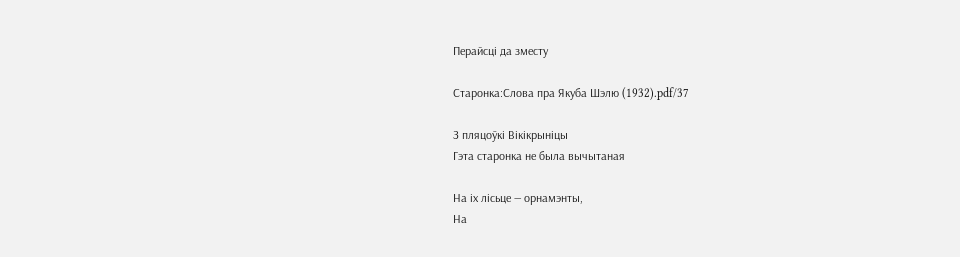Перайсці да зместу

Старонка:Слова пра Якуба Шэлю (1932).pdf/37

З пляцоўкі Вікікрыніцы
Гэта старонка не была вычытаная

На іх лісьце — орнамэнты,
На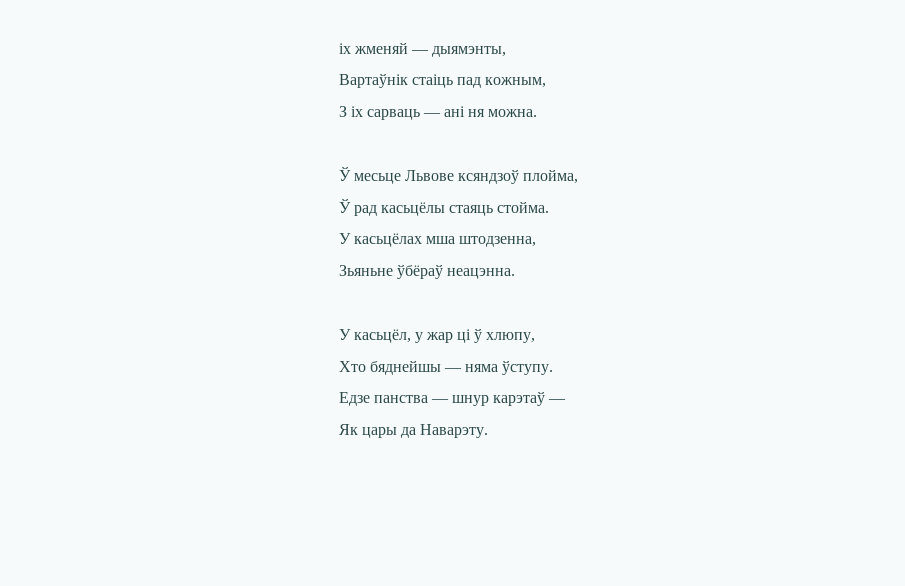іх жменяй — дыямэнты,
Вартаўнік стаіць пад кожным,
З іх сарваць — ані ня можна.

Ў месьце Львове ксяндзоў плойма,
Ў рад касьцёлы стаяць стойма.
У касьцёлах мша штодзенна,
Зьяньне ўбёраў неацэнна.

У касьцёл, у жар ці ў хлюпу,
Хто бяднейшы — няма ўступу.
Едзе панства — шнур карэтаў —
Як цары да Наварэту.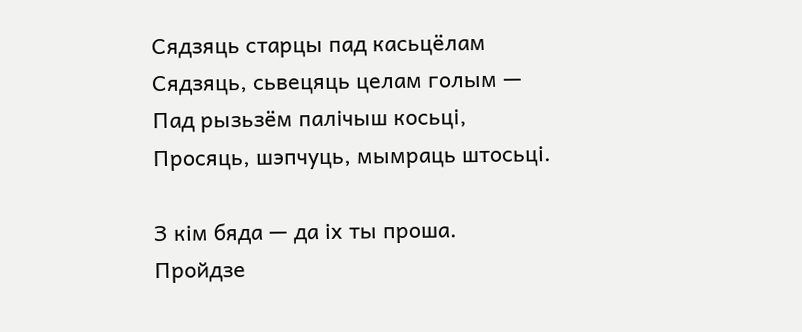Сядзяць старцы пад касьцёлам
Сядзяць, сьвецяць целам голым —
Пад рызьзём палічыш косьці,
Просяць, шэпчуць, мымраць штосьці.

З кім бяда — да іх ты проша.
Пройдзе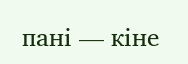пані — кіне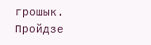грошык.
Пройдзе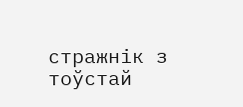стражнік з тоўстай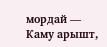мордай —
Каму арышт,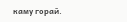каму горай.